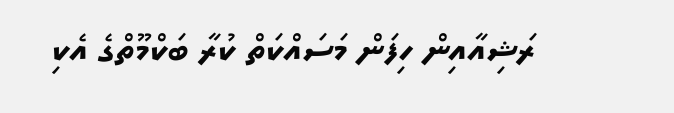ރަޝިއާއިން ހިފަން މަސައްކަތް ކުރާ ބަކްމޫތްގެ އެކި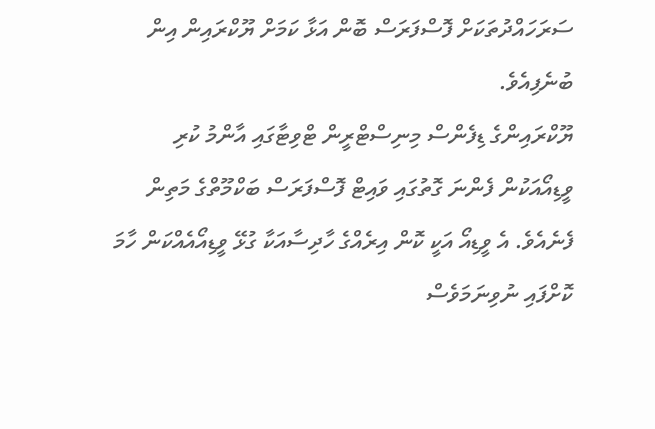ސަރަހައްދުތަކަށް ފޮސްފަރަސް ބޮން އަޅާ ކަމަށް ޔޫކްރައިން އިން ބުނެފިއެވެ.
ޔޫކްރައިންގެ ޑިފެންސް މިނިސްޓްރީން ޓްވިޓާގައި އާންމު ކުރި ވީޑިއޯއަކުން ފެންނަ ގޮތުގައި ވައިޓް ފޮސްފަރަސް ބަކްމޫތްގެ މަތިން ފެނެއެވެ. އެ ވީޑިއޯ އަކީ ކޮން އިރެއްގެ ހާދިސާއަކާ ގުޅޭ ވީޑިއޯއެއްކަން ހާމަ ކޮށްފައި ނުވިނަމަވެސް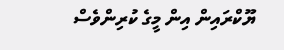ޔޫކްރައިން އިން މީގެ ކުރިންވެސް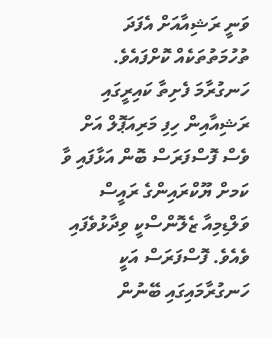ވަނީ ރަޝިއާއަށް އެފަދަ ތުހުމަތުތަކެއް ކޮށްފައެވެ.
ހަނގުރާމަ ފެށިތާ ކައިރީގައި ރަޝިއާއިން ހިފި މަރިއަޕޮލް އަށް ވެސް ފޮސްފަރަސް ބޮން އަޅާފައި ވާ ކަމށް ޔޫކްރައިންގެ ރައީސް ވަލްޑިމިއާ ޒެލޮންސްކީ ވިދާޅުވެފައި ވެއެވެ. ފޮސްފަރަސް އަކީ ހަނގުރާމައިގައި ބޭނުން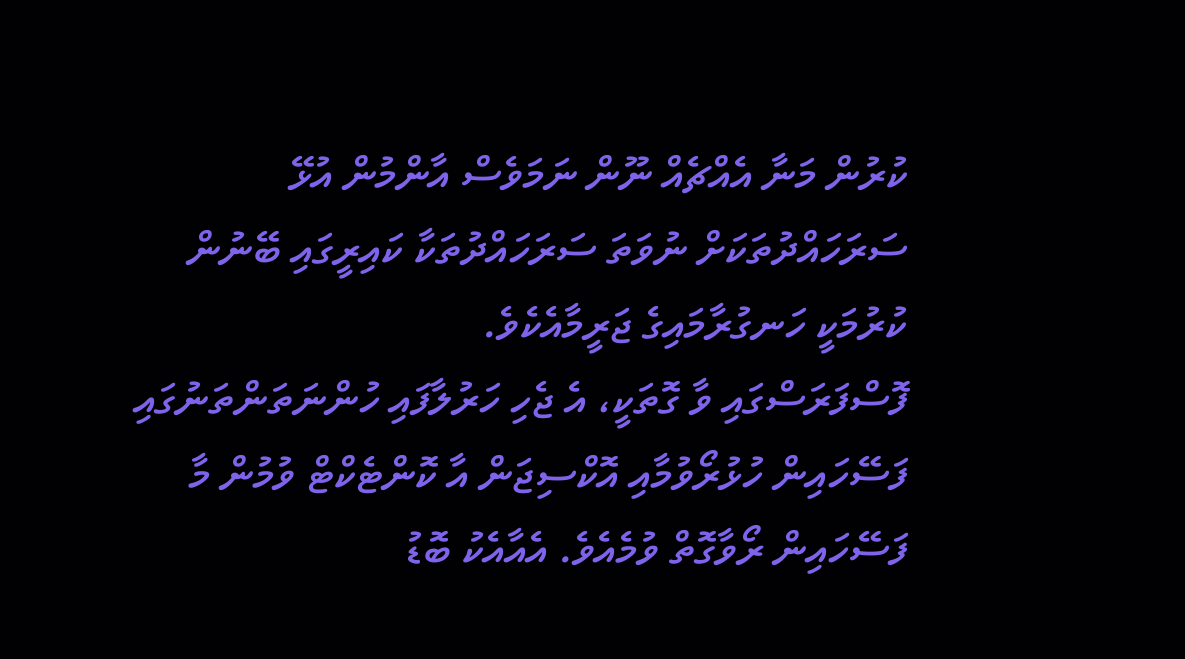ކުރުން މަނާ އެއްޗެއް ނޫން ނަމަވެސް އާންމުން އުޅޭ ސަރަހައްދުތަކަށް ނުވަތަ ސަރަހައްދުތަކާ ކައިރީގައި ބޭނުން ކުރުމަކީ ހަނގުރާމައިގެ ޖަރީމާއެކެވެ.
ފޮސްފަރަސްގައި ވާ ގޮތަކީ، އެ ޖެހި ހަރުލާފައި ހުންނަތަންތަނުގައި ފަސޭހައިން ހުޅުރޯވުމާއި އޮކްސިޖަން އާ ކޮންޓެކްޓް ވުމުން މާ ފަސޭހައިން ރޯވާގޮތް ވުމެއެވެ. އެއާއެކު ބޮޑު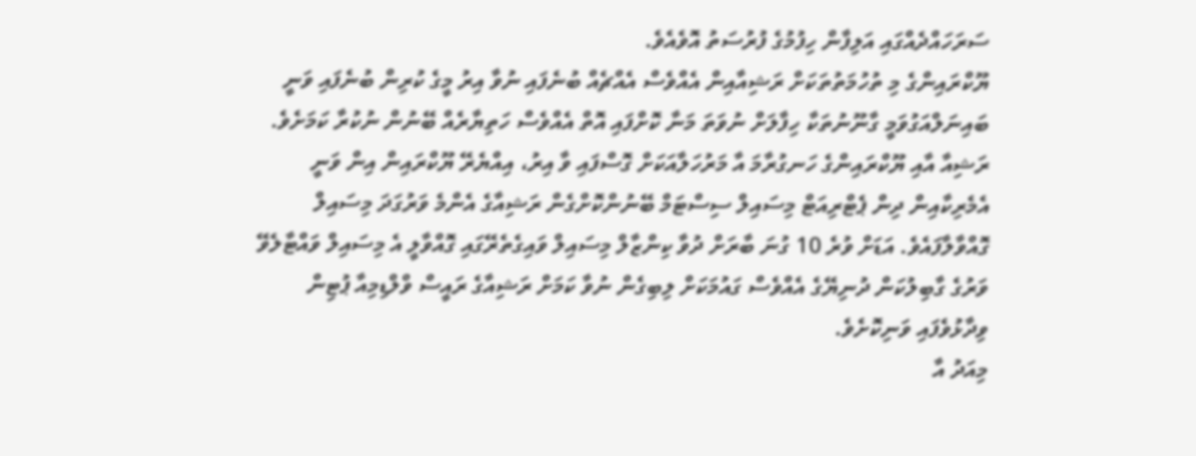ސަރަހައްދެއްގައި އަލިފާން ހިފުމުގެ ފުރުސަތު އޮވެއެވެ.
ޔޫކްރައިންގެ މި ތުހުމަތުތަކަށް ރަޝިއާއިން އެއްވެސް އެއްޗެއް ބުނެފައި ނުވާ އިރު މީގެ ކުރިން ބުނެފައި ވަނީ ބައިނަލްއަގުވަމީ ގާނޫނުތަކާ ހިފާލަށް ނުވަތަ މަނާ ކޮށްފައި އޮތް އެއްވެސް ހަތިޔާރެއް ބޭނުން ނުކުރާ ކަމަށެވެ.
ރަޝިއާ އާއި ޔޫކްރައިންގެ ހަނގުރާމަ އާ މަރުހަލާއަކަށް ގޮސްފައި ވާ އިރު، އިއްޔެރޭ ޔޫކްރައިން އިން ވަނީ އެމެރިކާއިން ދިން ޕެޓްރިއަޓް މިސައިލް ސިސްޓަމް ބޭނުންކޮށްގެން ރަޝިއާގެ އެންމެ ވަރުގަދަ މިސައިލް ގޮއްވާލާފައެވެ. އަޑަށް ވުރެ 10 ގުނަ ބާރަށް ދުވާ ކިންޒާލް މިސައިލް ވައިގެތެރޭގައި ގޮއްވާލީ އެ މިސައިލް ވައްޓާލެވޭ ވަރުގެ ގާބިލުކަން ދުނިޔޭގެ އެއްވެސް ގައުމަކަށް ލިބިގެން ނުވާ ކަމަށް ރަޝިއާގެ ރައީސް ވްލްޑިމިއާ ޕުޓިން ވިދާޅުވެފައި ވަނިކޮށެވެ.
މިއަދު އާ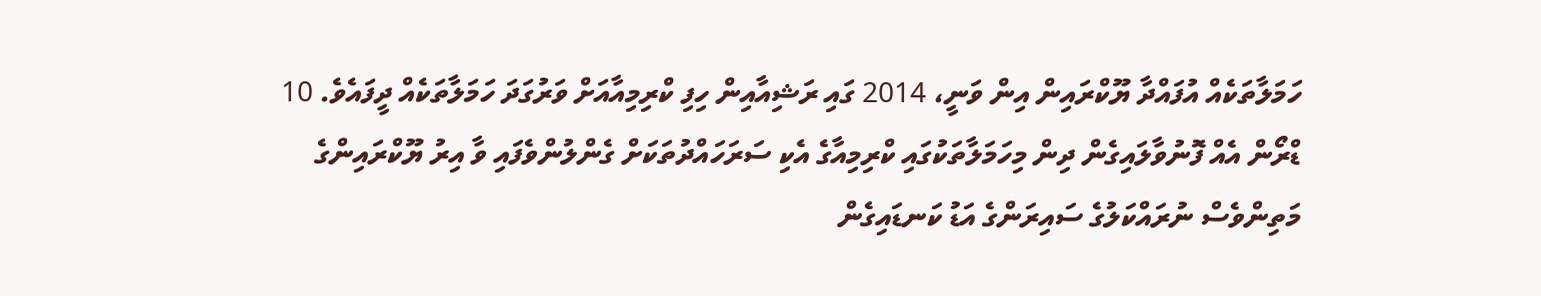ހަމަލާތަކެއް އުފައްދާ ޔޫކްރައިން އިން ވަނީ، 2014 ގައި ރަޝިއާއިން ހިފި ކްރިމިއާއަށް ވަރުގަދަ ހަމަލާތަކެއް ދީފައެވެ. 10 ޑްރޯން އެއް ފޮނުވާލައިގެން ދިން މިހަމަލާތަކުގައި ކްރިމިއާގެ އެކި ސަރަހައްދުތަކަށް ގެންލުންވެފައި ވާ އިރު ޔޫކްރައިންގެ މަތިންވެސް ނުރައްކަލުގެ ސައިރަންގެ އަޑު ކަނޑައިގެން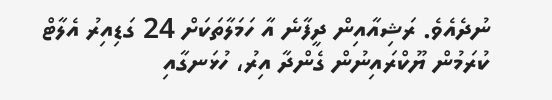ނުދެއެވެ. ރަޝިއާއިން ދީފާނެ އާ ހަމަލާތަކަށް 24 ގަޑިއިރު އެލާޓް ކުރަމުން ޔޫކްރައިނުން ގެންދާ އިރު، ހުޅަނގާއި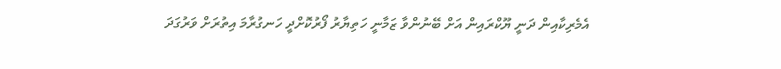އެމެރިކާއިން ދަނީ ޔޫކްރައިން އަށް ބޭނުންވާ ޒަމާނީ ހަތިޔާރު ފޯރުކޮށްދީ ހަނގުރާމަ އިތުރަށް ވަރުގަދަ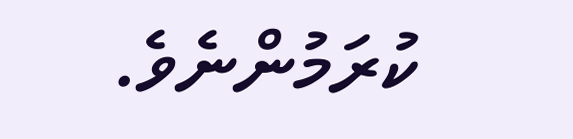ކުރަމުންނެވެ.